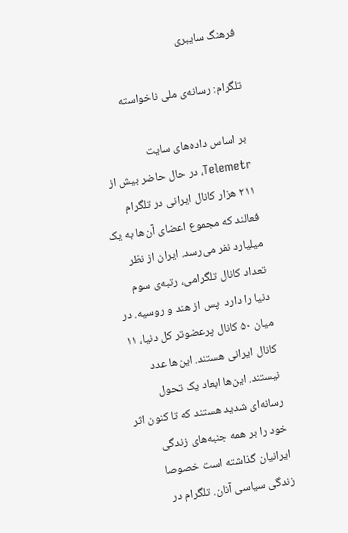فرهنگ سایبری

تلگرام: رسانه‌ی ملی ناخواسته

 بر اساس داده‌های سایت Telemetr، در حال حاضر بیش از ۲۱۱ هزار کانال ایرانی در تلگرام فعالند که مجموع اعضای آن‌ها به یک میلیارد نفر می‌رسد. ایران از نظر تعداد کانال تلگرامی، رتبه‌ی سوم دنیا را دارد  پس از هند و روسیه. در میان ۵۰ کانال پرعضوتر کل دنیا، ۱۱ کانال ایرانی هستند. این‌ها عدد نیستند. این‌ها ابعاد یک تحول رسانه‌ای شدید هستند که تا کنون اثر خود را بر همه جنبه‌های زندگی ایرانیان گذاشته است خصوصا زندگی سیاسی آنان. تلگرام در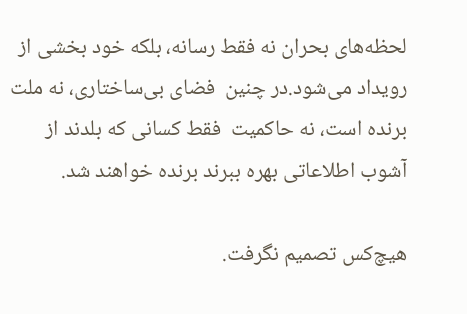لحظه‌های بحران نه فقط رسانه، بلکه خود بخشی از رویداد می‌شود.در چنین  فضای بی‌ساختاری، نه ملت برنده است، نه حاکمیت  فقط کسانی که بلدند از آشوب اطلاعاتی بهره ببرند برنده خواهند شد.

هیچ‌کس تصمیم نگرفت.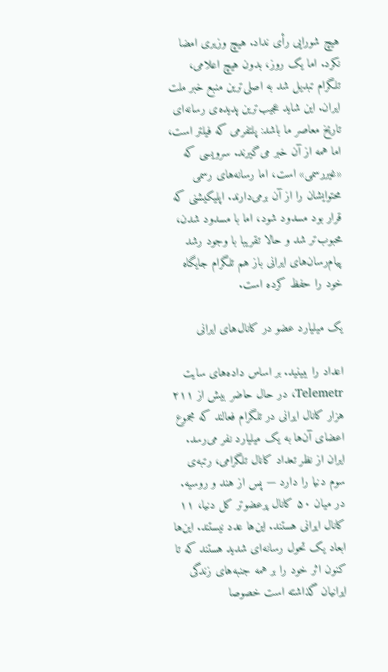هیچ شورایی رأی نداد. هیچ وزیری امضا نکرد. اما یک روز، بدون هیچ اعلامی، تلگرام تبدیل شد به اصلی‌ترین منبع خبر ملت ایران. این شاید عجیب‌ترین پدیده‌ی رسانه‌ای تاریخ معاصر ما باشد: پلتفرمی که فیلتر است، اما همه از آن خبر می‌گیرند. سرویسی که «غیررسمی» است، اما رسانه‌های رسمی محتوایشان را از آن برمی‌دارند. اپلیکیشنی که قرار بود مسدود شود، اما با مسدود شدن، محبوب‌تر شد و حالا تقریبا با وجود رشد پیام‌رسان‌های ایرانی باز هم تلگرام جایگاه خود را حفظ کرده است.

یک میلیارد عضو در کانال‌های ایرانی

اعداد را ببینید. بر اساس داده‌های سایت Telemetr، در حال حاضر بیش از ۲۱۱ هزار کانال ایرانی در تلگرام فعالند که مجموع اعضای آن‌ها به یک میلیارد نفر می‌رسد. ایران از نظر تعداد کانال تلگرامی، رتبه‌ی سوم دنیا را دارد — پس از هند و روسیه. در میان ۵۰ کانال پرعضوتر کل دنیا، ۱۱ کانال ایرانی هستند. این‌ها عدد نیستند. این‌ها ابعاد یک تحول رسانه‌ای شدید هستند که تا کنون اثر خود را بر همه جنبه‌های زندگی ایرانیان گذاشته است خصوصا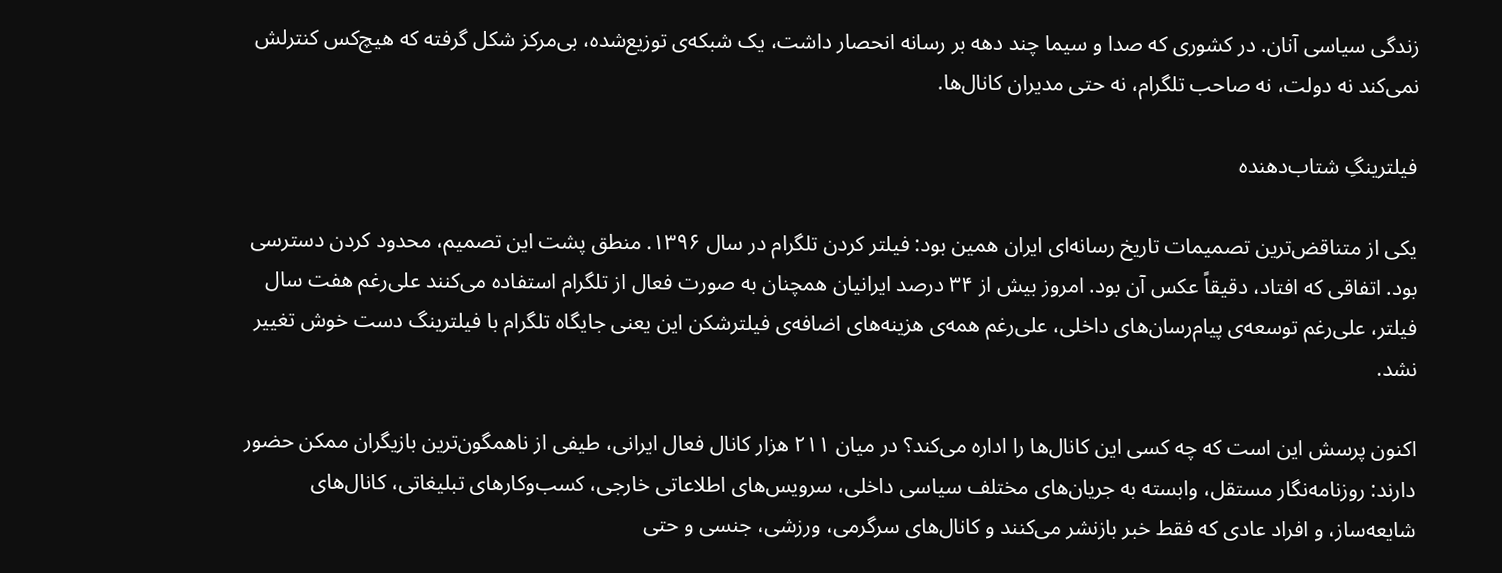زندگی سیاسی آنان. در کشوری که صدا و سیما چند دهه بر رسانه انحصار داشت، یک شبکه‌ی توزیع‌شده، بی‌مرکز شکل گرفته که هیچ‌کس کنترلش نمی‌کند نه دولت، نه صاحب تلگرام، نه حتی مدیران کانال‌ها.

فیلترینگِ شتاب‌دهنده‌

یکی از متناقض‌ترین تصمیمات تاریخ رسانه‌ای ایران همین بود: فیلتر کردن تلگرام در سال ۱۳۹۶. منطق پشت این تصمیم، محدود کردن دسترسی بود. اتفاقی که افتاد، دقیقاً عکس آن بود. امروز بیش از ۳۴ درصد ایرانیان همچنان به صورت فعال از تلگرام استفاده می‌کنند علی‌رغم هفت سال فیلتر، علی‌رغم توسعه‌ی پیام‌رسان‌های داخلی، علی‌رغم همه‌ی هزینه‌های اضافه‌ی فیلترشکن این یعنی جایگاه تلگرام با فیلترینگ دست خوش تغییر نشد.

اکنون پرسش این است که چه کسی این کانال‌ها را اداره می‌کند؟ در میان ۲۱۱ هزار کانال فعال ایرانی، طیفی از ناهمگون‌ترین بازیگران ممکن حضور دارند: روزنامه‌نگار مستقل، وابسته به جریان‌های مختلف سیاسی داخلی، سرویس‌های اطلاعاتی خارجی، کسب‌وکارهای تبلیغاتی، کانال‌های شایعه‌ساز، و افراد عادی که فقط خبر بازنشر می‌کنند و کانال‌های سرگرمی، ورزشی، جنسی و حتی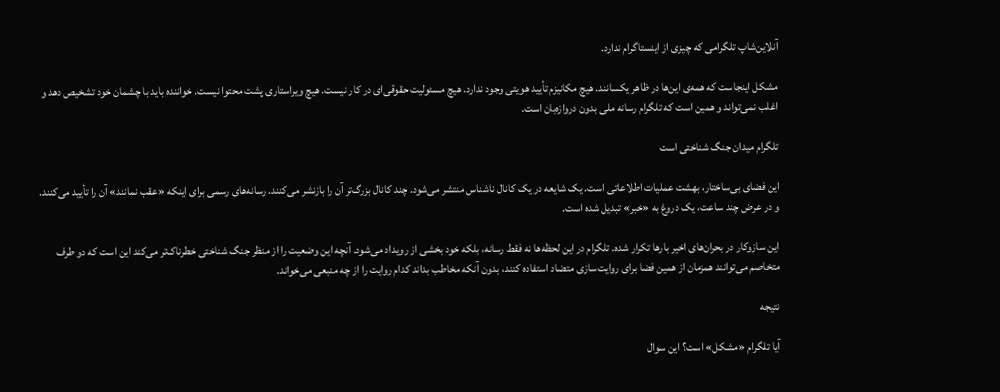آنلاین‌شاپ تلگرامی که چیزی از اینستاگرام ندارد.

مشکل اینجاست که همه‌ی این‌ها در ظاهر یکسانند. هیچ مکانیزم تأیید هویتی وجود ندارد. هیچ مسئولیت حقوقی‌ای در کار نیست. هیچ ویراستاری پشت محتوا نیست. خواننده باید با چشمان خود تشخیص دهد و اغلب نمی‌تواند و همین است که تلگرام رسانه ملی بدون دروازه‌بان است.

تلگرام میدان جنگ شناختی است

این فضای بی‌ساختار، بهشت عملیات اطلاعاتی است. یک شایعه در یک کانال ناشناس منتشر می‌شود. چند کانال بزرگ‌تر آن را بازنشر می‌کنند. رسانه‌های رسمی برای اینکه «عقب نمانند» آن را تأیید می‌کنند. و در عرض چند ساعت، یک دروغ به «خبر» تبدیل شده است.

این سازوکار در بحران‌های اخیر بارها تکرار شده. تلگرام در این لحظه‌ها نه فقط رسانه، بلکه خود بخشی از رویداد می‌شود. آنچه این وضعیت را از منظر جنگ شناختی خطرناک‌تر می‌کند این است که دو طرف متخاصم می‌توانند همزمان از همین فضا برای روایت‌سازی متضاد استفاده کنند، بدون آنکه مخاطب بداند کدام روایت را از چه منبعی می‌خواند.

نتیجه

آیا تلگرام «مشکل» است؟ این سوال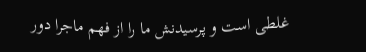غلطی است و پرسیدنش ما را از فهم ماجرا دور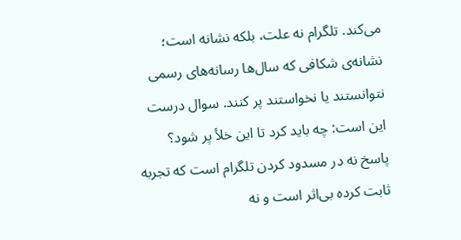می‌کند. تلگرام نه علت، بلکه نشانه است؛ نشانه‌ی شکافی که سال‌ها رسانه‌های رسمی نتوانستند یا نخواستند پر کنند. سوال درست این است: چه باید کرد تا این خلأ پر شود؟ پاسخ نه در مسدود کردن تلگرام است که تجربه ثابت کرده بی‌اثر است و نه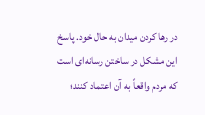در رها کردن میدان به حال خود. پاسخ این مشکل در ساختن رسانه‌ای است که مردم واقعاً به آن اعتماد کنند؛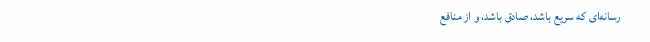رسانه‌ای که سریع باشد، صادق باشد، و از منافع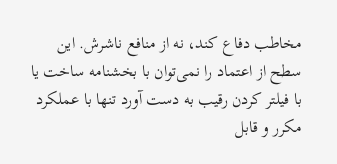مخاطب دفاع کند، نه از منافع ناشرش. این سطح از اعتماد را نمی‌توان با بخشنامه ساخت یا با فیلتر کردن رقیب به دست آورد تنها با عملکرد مکرر و قابل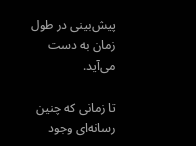پیش‌بینی در طول زمان به دست می‌آید.

تا زمانی که چنین رسانه‌ای وجود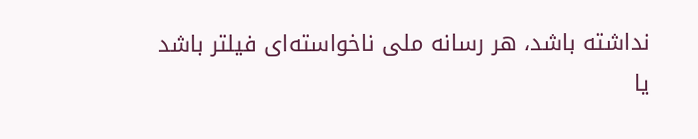نداشته باشد، هر رسانه ملی ناخواسته‌ای فیلتر باشد یا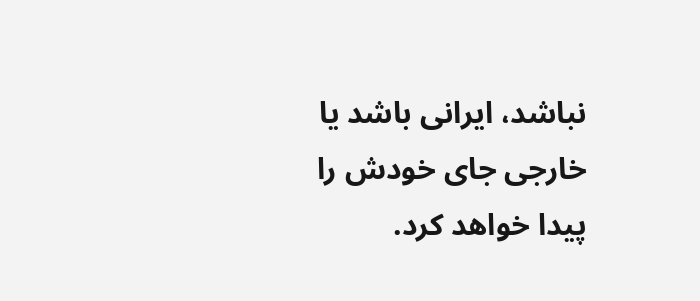نباشد، ایرانی باشد یا خارجی جای خودش را پیدا خواهد کرد.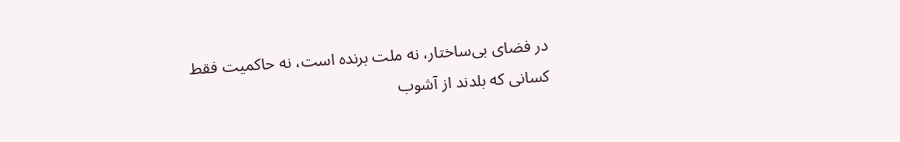در فضای بی‌ساختار، نه ملت برنده است، نه حاکمیت فقط کسانی که بلدند از آشوب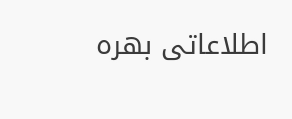اطلاعاتی بهره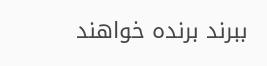ببرند برنده خواهند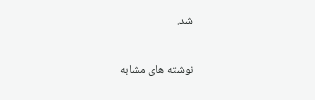شد.

نوشته های مشابه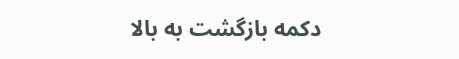دکمه بازگشت به بالا